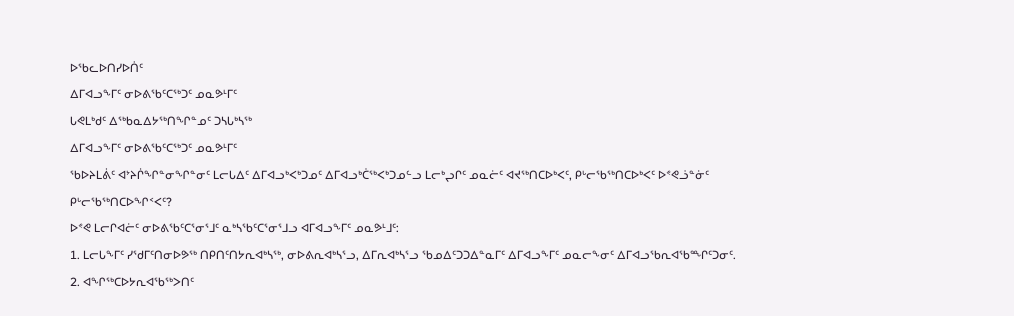ᐅᖃᓚᐅᑎᓯᐅᑏᑦ
ᐃᒥᐊᓗᖕᒥᑦ ᓂᐅᕕᖃᑦᑕᖅᑐᑦ ᓄᓇᕗᒻᒥᑦ
ᒐᕙᒪᒃᑯᑦ ᐃᖅᑲᓇᐃᔭᖅᑎᖏᓐᓄᑦ ᑐᓴᒐᒃᓴᖅ
ᐃᒥᐊᓗᖕᒥᑦ ᓂᐅᕕᖃᑦᑕᖅᑐᑦ ᓄᓇᕗᒻᒥᑦ
ᖃᐅᔨᒪᕖᑦ ᐊᔾᔨᒌᖏᓐᓂᖏᓐᓂᑦ ᒪᓕᒐᐃᑦ ᐃᒥᐊᓗᒃᐸᒃᑐᓄᑦ ᐃᒥᐊᓗᒃᑖᖅᐸᒃᑐᓄᓪᓗ ᒪᓕᒃᖢᒋᑦ ᓄᓇᓖᑦ ᐊᔪᖅᑎᑕᐅᒃᐸᑦ, ᑭᒡᓕᖃᖅᑎᑕᐅᒃᐸᑦ ᐅᕝᕙᓘᓐᓃᑦ ᑭᒡᓕᖃᖅᑎᑕᐅᖏᑉᐸᑦ?
ᐅᕝᕙ ᒪᓕᒋᐊᓖᑦ ᓂᐅᕕᖃᑦᑕᕐᓂᕐᒧᑦ ᓇᒃᓴᖃᑦᑕᕐᓂᕐᒧᓗ ᐊᒥᐊᓗᖕᒥᑦ ᓄᓇᕗᒻᒧᑦ:
1. ᒪᓕᒐᖕᒥᑦ ᓯᖁᒥᑦᑎᓂᐅᕗᖅ ᑎᑭᑎᑦᑎᔭᕆᐊᒃᓴᖅ, ᓂᐅᕕᕆᐊᒃᓴᕐᓗ, ᐃᒥᕆᐊᒃᓴᕐᓗ ᖃᓄᐃᑦᑐᑐᐃᓐᓇᒥᑦ ᐃᒥᐊᓗᖕᒥᑦ ᓄᓇᓕᖕᓂᑦ ᐃᒥᐊᓗᖃᕆᐊᖃᙱᑦᑐᓂᑦ.
2. ᐊᖏᖅᑕᐅᔭᕆᐊᖃᖅᐳᑎᑦ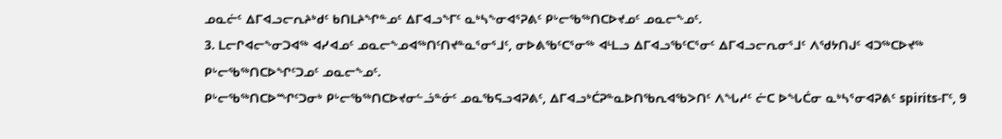ᓄᓇᓖᑦ ᐃᒥᐊᓗᓕᕆᔨᒃᑯᑦ ᑲᑎᒪᔨᖏᓐᓄᑦ ᐃᒥᐊᓗᖕᒥᑦ ᓇᒃᓴᖕᓂᐊᕐᕈᕕᑦ ᑭᒡᓕᖃᖅᑎᑕᐅᔪᓄᑦ ᓄᓇᓕᖕᓄᑦ.
3. ᒪᓕᒋᐊᓕᖕᓂᑐᐊᖅ ᐊᓯᐊᓄᑦ ᓄᓇᓕᖕᓄᐊᖅᑎᑦᑎᔪᓐᓇᕐᓂᕐᒧᑦ, ᓂᐅᕕᖃᑦᑕᕐᓂᖅ ᐊᒻᒪᓗ ᐃᒥᐊᓗᖃᑦᑕᕐᓂᑦ ᐃᒥᐊᓗᓕᕆᓂᕐᒧᑦ ᐱᖁᔭᑎᒍᑦ ᐊᑐᖅᑕᐅᔪᖅ ᑭᒡᓕᖃᖅᑎᑕᐅᖏᑦᑐᓄᑦ ᓄᓇᓕᖕᓄᑦ.
ᑭᒡᓕᖃᖅᑎᑕᐅᙱᑦᑐᓂᒃ ᑭᒡᓕᖃᖅᑎᑕᐅᔪᓂᓪᓘᓐᓃᑦ ᓄᓇᖃᕋᓗᐊᕈᕕᑦ, ᐃᒥᐊᓗᒃᑖᕈᓐᓇᐅᑎᖃᕆᐊᖃᐳᑎᑦ ᐱᖓᓱᑦ ᓖᑕ ᐅᖓᑖᓂ ᓇᒃᓴᕐᓂᐊᕈᕕᑦ spirits-ᒥᑦ, 9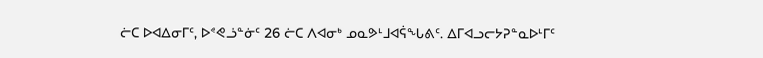ᓖᑕ ᐅᐊᐃᓂᒥᑦ, ᐅᕝᕙᓘᓐᓃᑦ 26 ᓖᑕ ᐱᐊᓂᒃ ᓄᓇᕗᒻᒧᐊᕌᖓᕕᑦ. ᐃᒥᐊᓗᓕᔭᕈᓐᓇᐅᒻᒥᑦ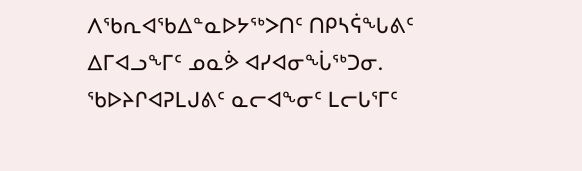ᐱᖃᕆᐊᖃᐃᓐᓇᐅᔭᖅᐳᑎᑦ ᑎᑭᓴᕌᖓᕕᑦ ᐃᒥᐊᓗᖕᒥᑦ ᓄᓇᕘ ᐊᓯᐊᓂᖔᖅᑐᓂ.
ᖃᐅᔨᒋᐊᕈᒪᒍᕕᑦ ᓇᓕᐊᖕᓂᑦ ᒪᓕᒐᕐᒥᑦ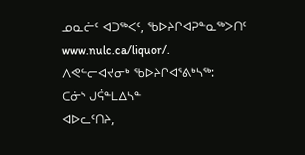ᓄᓇᓖᑦ ᐊᑐᖅᐸᑦ, ᖃᐅᔨᒋᐊᕈᓐᓇᖅᐳᑎᑦ www.nulc.ca/liquor/.
ᐱᕙᓪᓕᐊᔪᓂᒃ ᖃᐅᔨᒋᐊᕐᕕᒃᓴᖅ:
ᑕᓃᔅ ᒍᕌᓐᒪᐃᓴᓐ
ᐊᐅᓚᑦᑎᔨ,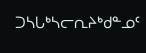ᑐᓴᒐᒃᓴᓕᕆᔨᒃᑯᓐᓄᑦ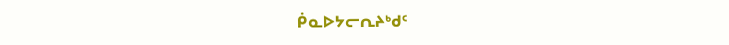ᑮᓇᐅᔭᓕᕆᔨᒃᑯᑦ